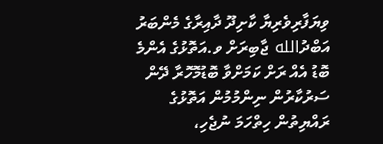ވިޔަފާރިވެރިޔާ ކާށިދޫ ދާއިރާގެ މެންބަރު އަބްދުالله ޖާބިރަށް ވ.އަތޮޅުގެ އެންމެ ބޮޑު އެއް ރަށް ކަމަށްވާ ބޮޑުމޮހޮރާ ދޭން ސަރުކާރުން ނިންމުމުން އަތޮޅުގެ ރައްޔިތުން ހިތްހަމަ ނުޖެހި،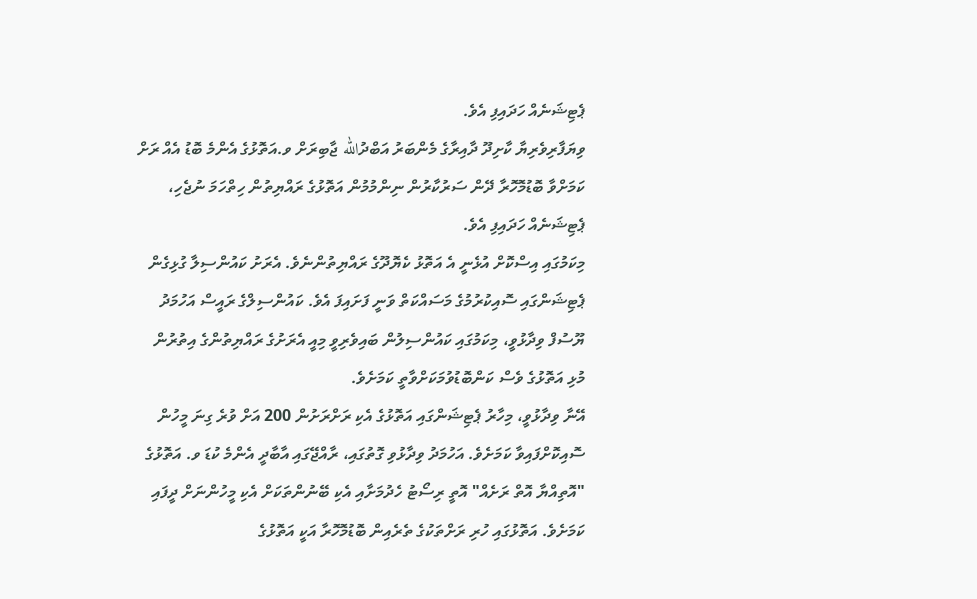ޕެޓިޝަނެއް ހަދައިފި އެވެ.
ވިޔަފާރިވެރިޔާ ކާށިދޫ ދާއިރާގެ މެންބަރު އަބްދުالله ޖާބިރަށް ވ.އަތޮޅުގެ އެންމެ ބޮޑު އެއް ރަށް ކަމަށްވާ ބޮޑުމޮހޮރާ ދޭން ސަރުކާރުން ނިންމުމުން އަތޮޅުގެ ރައްޔިތުން ހިތްހަމަ ނުޖެހި، ޕެޓިޝަނެއް ހަދައިފި އެވެ.
މިކަމުގައި އިސްކޮށް އުޅެނީ އެ އަތޮޅު ކެޔޮދޫގެ ރައްޔިތުންނެވެ. އެރަށު ކައުންސިލާ ގުޅިގެން ޕެޓިޝަންގައި ސޮއިކުރުމުގެ މަސައްކަތް ވަނީ ފަށައިފަ އެވެ. ކައުންސިލްގެ ރައީސް އަހުމަދު ޔޫސުފް ވިދާޅުވީ، މިކަމުގައި ކައުންސިލުން ބައިވެރިވީ މިއީ އެރަށުގެ ރައްޔިތުންގެ އިތުރުން މުޅި އަތޮޅުގެ ވެސް ކަންބޮޑުވުމަކަށްވާތީ ކަމަށެވެ.
އޭނާ ވިދާޅުވީ، މިހާރު ޕެޓިޝަންގައި އަތޮޅުގެ އެކި ރަށްރަށުން 200 އަށް ވުރެ ގިނަ މީހުން ސޮއިކޮށްފައިވާ ކަމަށެވެ. އަހުމަދު ވިދާޅުވި ގޮތުގައި، ރާއްޖޭގައި އާބާދީ އެންމެ ކުޑަ ވ. އަތޮޅުގެ "އޮތިއްޔާ އޮތް ރަށެއް" އޮތީ ރިސޯޓު ހެދުމަށާއި އެކި ބޭނުންތަކަށް އެކި މީހުންނަށް ދީފައި ކަމަށެވެ. އަތޮޅުގައި ހުރި ރަށްތަކުގެ ތެރެއިން ބޮޑުމޮހޮރާ އަކީ އަތޮޅުގެ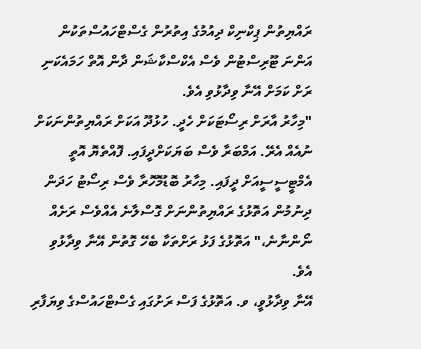ރައްޔިތުން ޕިކްނިކް ދިއުމުގެ އިތުރުން ގެސްޓްހައުސްތަކުން އަންނަ ޓޫރިސްޓުން ވެސް އެކްސްކާޝަން ދާން އޮތް ހަމައެކަނި ރަށް ކަމަށް އޭނާ ވިދާޅުވި އެވެ.
"މިހާރު އާރަށް ރިސޯޓަކަށް ހެދީ. ހުޅުދޫ އަކަށް ރައްޔިތުންނަކަށް ނުއެއް އެރޭ. އަމްބަރާ ވެސް ބަޔަކަށްދީފައި. ފޮއްތެޔޮ އޮތީ އެމްޓީސީސީއަށް ދީފައި. މިހާރު ބޮޑުމޮހޮރާ ވެސް ރިސޯޓު ހަދަން ދިނުމުން އަތޮޅުގެ ރައްޔިތުންނަށް ގޮސްލާނެ އެއްވެސް ރަށެއް ނޯންނާނެ،" އަތޮޅުގެ ފަޅު ރަށްތަކާ ބެހޭ ގޮތުން އޭނާ ވިދާޅުވި އެވެ.
އޭނާ ވިދާޅުވީ، ވ. އަތޮޅުގެ ފަސް ރަށުގައި ގެސްޓްހައުސްގެ ވިޔަފާރި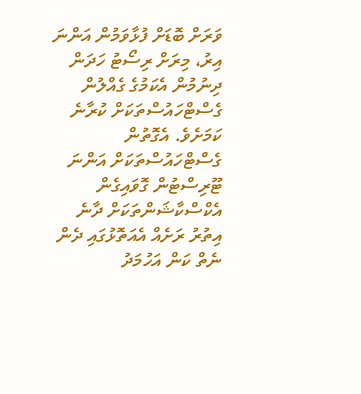ވަރަށް ބޮޑަށް ފުޅާވަމުން އަންނަ އިރު، މިރަށް ރިސޯޓު ހަދަން ދިނުމުން އެކަމުގެ ގެއްލުން ގެސްޓްހައުސްތަކަށް ކުރާނެ ކަމަށެވެ. އެގޮތުން ގެސްޓްހައުސްތަކަށް އަންނަ ޓޫރިސްޓުން ގޮވައިގެން އެކްސްކާޝަންތަކަށް ދާނެ އިތުރު ރަށެއް އެއަތޮޅުގައި ދެން ނެތް ކަން އަހުމަދު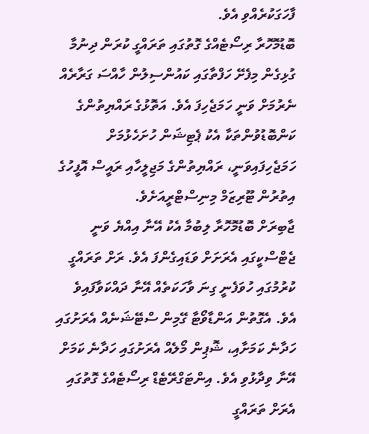ފާހަގަކުރެއްވި އެވެ.
ބޮޑުމޮހޮރާ ރިސޯޓެއްގެ ގޮތުގައި ތަރައްގީ ކުރަން ދިނުމާ ގުޅިގެން މިފެށޭ ހަފްތާގައި ކައުންސިލުން ހާއްސަ ގަރާރެއް ނެރުމަށް ވަނީ ހަމަޖެހިފަ އެވެ. އަތޮޅުގެ ރައްޔިތުންގެ ކަންބޮޑުވުންތަކާ އެކު ޕެޓިޝަން ހުށަހެޅުމަށް ހަމަޖެހިފައިވަނީ، ރައްޔިތުންގެ މަޖިލީހާއި ރައީސް އޮފީހުގެ އިތުރުން ޓޫރިޒަމް މިނިސްޓްރީއަށެވެ.
ޖާބިރަށް ބޮޑުމޮހޮރާ ލިބުމާ އެކު އޭނާ އިއްޔެ ވަނީ ޖެޓްސްކީގައި އެރަށަށް ވަޑައިގެންފަ އެވެ. ރަށް ތަރައްގީ ކުރުމުގައި ހުވަފެނީ ގިނަ ވާހަކަތެއް އޭނާ ދައްކަވާފައިވެ އެވެ. އެގޮތުން އަންޑާވޯޓާ ގޭމިން ސްޓޭޝަނެއް އެރަށުގައި ހަދާނެ ކަމަށާއި، ޝޮޕިން މޯލެއް އެރަށުގައި ހަދާނެ ކަމަށް އޭނާ ވިދާޅުވި އެވެ. އިންޓަގްރޭޓެޑް ރިސޯޓެއްގެ ގޮތުގައި އެރަށް ތަރައްގީ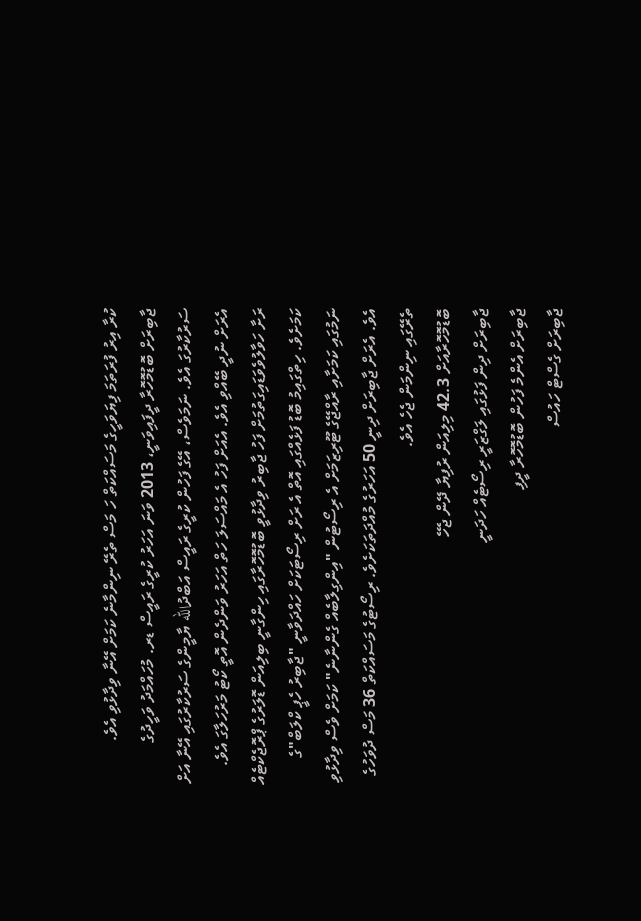ކުރާ އިރު ފުރަތަމަ ފިޔަވަހީގެ މަސައްކަތް ހަ މަސް ތެރޭ ނިންމާނެ ކަމަށް އޭނާ ވިދާޅުވި އެވެ.
ޖާބިރަށް ބޮޑުމޮހޮރާ ދީފައިވަނީ، 2013 ވަނަ އަހަރު ކުރީގެ ރައީސް ޑރ. މުހައްމަދު ވަހީދުގެ ސަރުކާރުގަ އެވެ. ނަމަވެސް، އޭގެ ފަހުން ކުރީގެ ރައީސް އަބްދުالله ޔާމީންގެ ސަރުކާރުގައި އޭނާ އަށް އެރަށް ނުދީ ބޭއްވި އެވެ. އެއަށް ފަހު އެ މައްސަލަ ހަތް އަހަރު ވަންދެން އޮތީ ކޯޓު މަރުހަލާގަ އެވެ.
ރަށާ ހަވާލުވެވަޑައިގަތުމަށް ފަހު ޖާބިރު ވިދާޅުވީ ބޮޑުމޮހޮރާގައި ހިންގާނީ ބިލިއަން ޑޮލަރުގެ ޕްރޮޖެކްޓެއް ކަމަށެވެ. ހިތްގައިމު ބޮޑު ފަޅެއްގައި އޮތް އެ ރަށް ރިސޯޓަކަށް ހައްދަވާނީ "ޖާބިރު ހެޕީ ކްލަބް"ގެ ނަމުގައި ކަމަށާއި ރާއްޖޭގެ ޓޫރިޒަމަށް އެ ރިސޯޓުން "އިންގިލާބެއް ގެންނާނެ" ކަމަށް ވެސް ވިދާޅުވި އެވެ. އެރަށް ޖާބިރަށް ދިނީ 50 އަހަރުގެ މުއްދަތަކަށެވެ. ރިސޯޓުގެ މަސައްކަތް 36 މަސް ދުވަހުގެ ތެރޭގައި ނިންމަން ޖެހެ އެވެ.
ބޮޑުމޮހޮރާއަށް 42.3 މިލިއަން ރުފިޔާ ދޭން ޖެހޭ
ޖާބިރަށް ދިން ފަޅުގައި ލަގްޒަރީ ރިސޯޓެއް ހަދަނީ
ޖާބިރަށް އެންމެ ފަހުން ބޮޑުމޮހޮރާ ދީފި
ޖާބިރަށް ގެސްޓް ހައުސް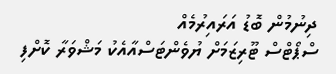ދިނުމުން ބޮޑު އަރައިރުމެއް
ސްޕޯޓްސް ޓޫރިޒަމަށް ޔުވެންޓަސްއާއެކު މަޝްވަރާ ކޮށްފި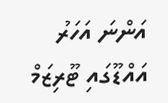އަންނަ އަހަރު އައްޑޫގައި ޓޫރިޒަމް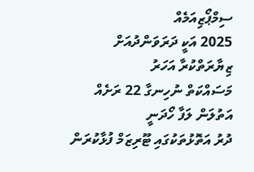ސިމްޕޯޒިއަމެއް
2025 އަކީ ދަރަވަންދުއަށް ޒިޔާރަތްކުރާ އަހަރު
މަސައްކަތް ނުހިނގާ 22 ރަށެއް އަތުލަން ލަފާ ހޯދަނީ
ދުރު އަތޮޅުތަކުގައި ޓޫރިޒަމް ފުޅާކުރަން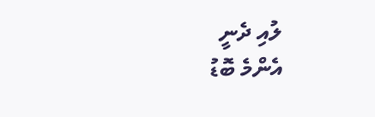ލުއި ދެނީ
އެންމެ ބޮޑު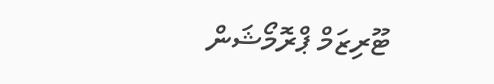ޓޫރިޒަމް ޕްރޮމޯޝަން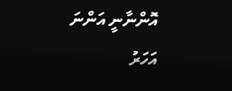އޮންނާނީ އަންނަ އަހަރު